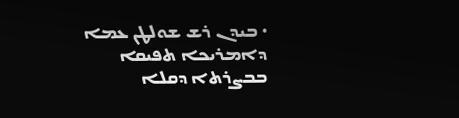• ܒܝܕܢ ܪܫ ܫܘܠܛܢ ܥܡܐ ܕܐܡܪܝܟܐ ܬܦܝܩܐ ܒܒܨܪܬܐ ܕܩܠܐ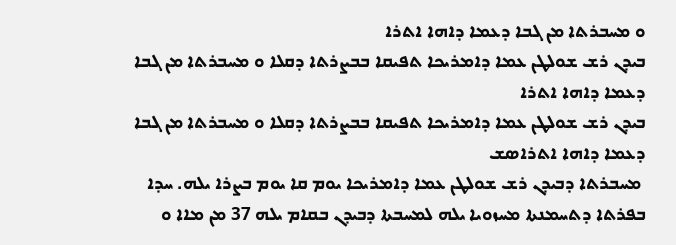ܘ ܡܚܒܪܬܐ ܡܢ ܓܒܐ ܕܥܡܐ ܕܐܗܐ ܐܬܪܐ
ܒܝܕܢ ܪܫ ܫܘܠܛܢ ܥܡܐ ܕܐܡܪܝܟܐ ܬܦܝܩܐ ܒܒܨܪܬܐ ܕܩܠܐ ܘ ܡܚܒܪܬܐ ܡܢ ܓܒܐ ܕܥܡܐ ܕܐܗܐ ܐܬܪܐ
ܒܝܕܢ ܪܫ ܫܘܠܛܢ ܥܡܐ ܕܐܡܪܝܟܐ ܬܦܝܩܐ ܒܒܨܪܬܐ ܕܩܠܐ ܘ ܡܚܒܪܬܐ ܡܢ ܓܒܐ ܕܥܡܐ ܕܐܗܐ ܐܬܪܐܣܫ
 ܡܚܒܪܬܐ ܕܒܝܕܢ ܪܫ ܫܘܠܛܢ ܥܡܐ ܕܐܡܪܝܟܐ ܝܘܡ ܩܐ ܝܘܡ ܒܨܪܐ ܝܠܗ. ܚܕܐ ܒܦܪܬܐ ܕܬܚܡܢܬܐ ܡܚܙܘܝܐ ܝܠܗ ܠܡܚܒܬܐ ܕܒܝܕܢ ܒܩܐܡ ܝܠܗ 37 ܡܢ ܡܐܐ ܘ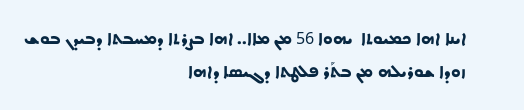ܐܝܢܐ ܐܗܐ ܟܡܝܘܬܐ  ܝܗܘܐ 56 ܡܢ ܡܐܐ.. ܐܗܐ ܒܨܪܬܐ ܕܡܚܒܬܐ ܕܒܝܕܢ ܒܘܫ ܙܘܕܐ ܫܘܪܝܠܗ ܡܢ ܒܬܰܪ ܦܠܛܬܐ ܕܓܝܣܐ ܕܐܗܐ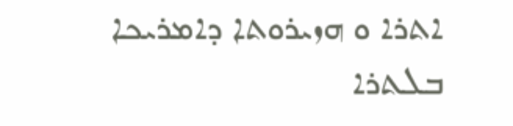ܐܬܪܐ ܘ ܗܙܝܪܘܬܐ ܕܐܡܪܝܟܐ ܒܠܬܪܐ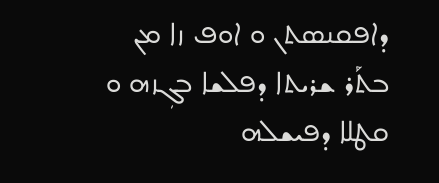ܕܐܦܩܢܣܬܢ ܘ ܐܘܦ ܙܐ ܡܢ ܒܬܰܪ ܫܪܝܬܐ ܕܦܠܫܐ ܒܓܼܙܗ ܘ ܩܛܠܐ ܕܦܝܫܠܗ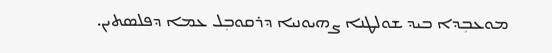ܡܘܥܒܼܕܐ ܒܝܕ ܫܘܠܛܢܐ ܨܗܝܘܢܝܐ ܕܪܩܘܒܼܠ ܥܡܐ ܕܦܠܣܬܝܢ.